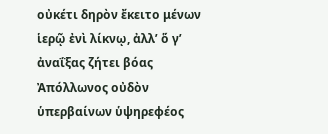οὐκέτι δηρὸν ἔκειτο μένων ἱερῷ ἐνὶ λίκνῳ, ἀλλʼ ὅ γʼ ἀναΐξας ζήτει βόας Ἀπόλλωνος οὐδὸν ὑπερβαίνων ὑψηρεφέος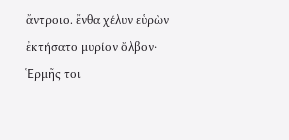ἄντροιο. ἔνθα χέλυν εὑρὼν ἐκτήσατο μυρίον ὄλβον· Ἑρμῆς τοι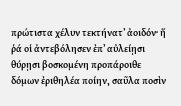πρώτιστα χέλυν τεκτήνατʼ ἀοιδόν· ἥ ῥά οἱ ἀντεβόλησεν ἐπʼ αὐλείῃσι θύρῃσι βοσκομένη προπάροιθε δόμων ἐριθηλέα ποίην, σαῦλα ποσὶν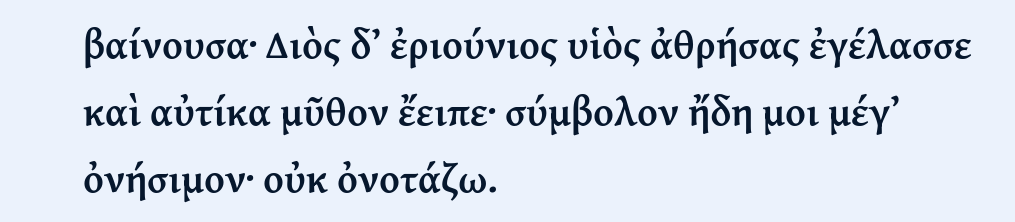βαίνουσα· Διὸς δʼ ἐριούνιος υἱὸς ἀθρήσας ἐγέλασσε καὶ αὐτίκα μῦθον ἔειπε· σύμβολον ἤδη μοι μέγʼ ὀνήσιμον· οὐκ ὀνοτάζω.